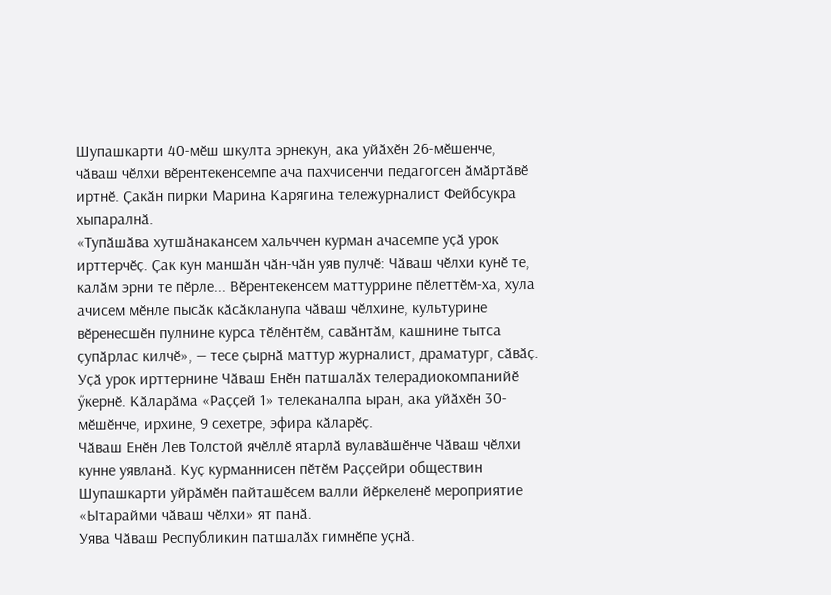Шупашкарти 40-мӗш шкулта эрнекун, ака уйӑхӗн 26-мӗшенче, чӑваш чӗлхи вӗрентекенсемпе ача пахчисенчи педагогсен ӑмӑртӑвӗ иртнӗ. Ҫакӑн пирки Марина Карягина тележурналист Фейбсукра хыпаралнӑ.
«Тупӑшӑва хутшӑнакансем хальччен курман ачасемпе уҫӑ урок ирттерчӗҫ. Ҫак кун маншӑн чӑн-чӑн уяв пулчӗ: Чӑваш чӗлхи кунӗ те, калӑм эрни те пӗрле... Вӗрентекенсем маттуррине пӗлеттӗм-ха, хула ачисем мӗнле пысӑк кӑсӑкланупа чӑваш чӗлхине, культурине вӗренесшӗн пулнине курса тӗлӗнтӗм, савӑнтӑм, кашнине тытса ҫупӑрлас килчӗ», — тесе ҫырнӑ маттур журналист, драматург, сӑвӑҫ.
Уҫӑ урок ирттернине Чӑваш Енӗн патшалӑх телерадиокомпанийӗ ӳкернӗ. Кӑларӑма «Раҫҫей 1» телеканалпа ыран, ака уйӑхӗн 30-мӗшӗнче, ирхине, 9 сехетре, эфира кӑларӗҫ.
Чӑваш Енӗн Лев Толстой ячӗллӗ ятарлӑ вулавӑшӗнче Чӑваш чӗлхи кунне уявланӑ. Куҫ курманнисен пӗтӗм Раҫҫейри обществин Шупашкарти уйрӑмӗн пайташӗсем валли йӗркеленӗ мероприятие «Ытарайми чӑваш чӗлхи» ят панӑ.
Уява Чӑваш Республикин патшалӑх гимнӗпе уҫнӑ.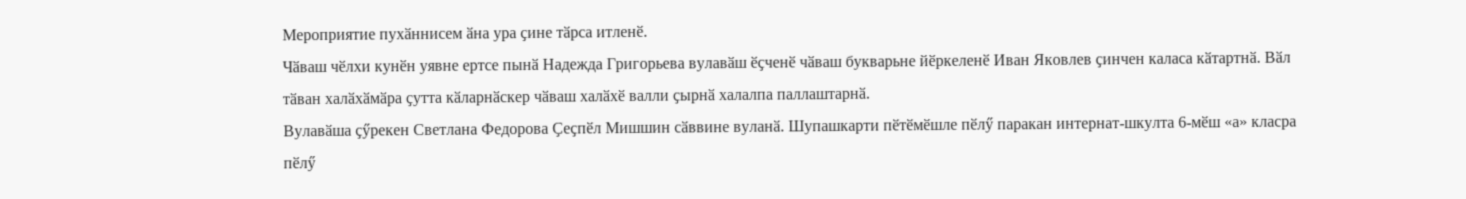Мероприятие пухӑннисем ӑна ура ҫине тӑрса итленӗ.
Чӑваш чӗлхи кунӗн уявне ертсе пынӑ Надежда Григорьева вулавӑш ӗҫченӗ чӑваш букварьне йӗркеленӗ Иван Яковлев ҫинчен каласа кӑтартнӑ. Вӑл тӑван халӑхӑмӑра ҫутта кӑларнӑскер чӑваш халӑхӗ валли ҫырнӑ халалпа паллаштарнӑ.
Вулавӑша ҫӳрекен Светлана Федорова Ҫеҫпӗл Мишшин сӑввине вуланӑ. Шупашкарти пӗтӗмӗшле пӗлӳ паракан интернат-шкулта 6-мӗш «а» класра пӗлӳ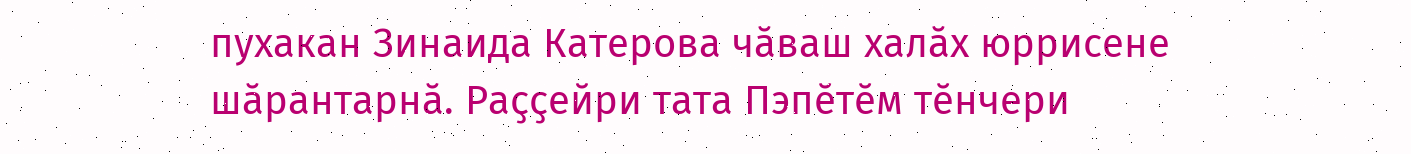пухакан Зинаида Катерова чӑваш халӑх юррисене шӑрантарнӑ. Раҫҫейри тата Пэпӗтӗм тӗнчери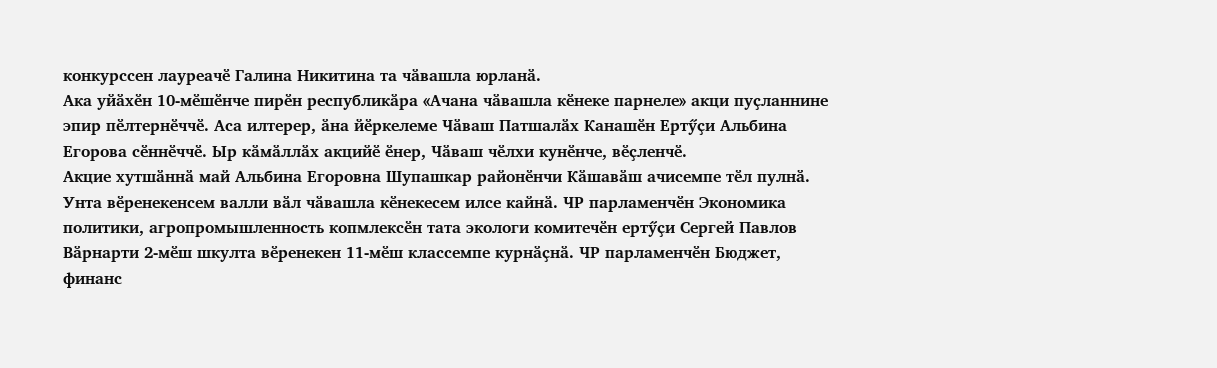конкурссен лауреачӗ Галина Никитина та чӑвашла юрланӑ.
Ака уйӑхӗн 10-мӗшӗнче пирӗн республикӑра «Ачана чӑвашла кӗнеке парнеле» акци пуҫланнине эпир пӗлтернӗччӗ. Аса илтерер, ӑна йӗркелеме Чӑваш Патшалӑх Канашӗн Ертӳҫи Альбина Егорова сӗннӗччӗ. Ыр кӑмӑллӑх акцийӗ ӗнер, Чӑваш чӗлхи кунӗнче, вӗҫленчӗ.
Акцие хутшӑннӑ май Альбина Егоровна Шупашкар районӗнчи Кӑшавӑш ачисемпе тӗл пулнӑ. Унта вӗренекенсем валли вӑл чӑвашла кӗнекесем илсе кайнӑ. ЧР парламенчӗн Экономика политики, агропромышленность копмлексӗн тата экологи комитечӗн ертӳҫи Сергей Павлов Вӑрнарти 2-мӗш шкулта вӗренекен 11-мӗш классемпе курнӑҫнӑ. ЧР парламенчӗн Бюджет, финанс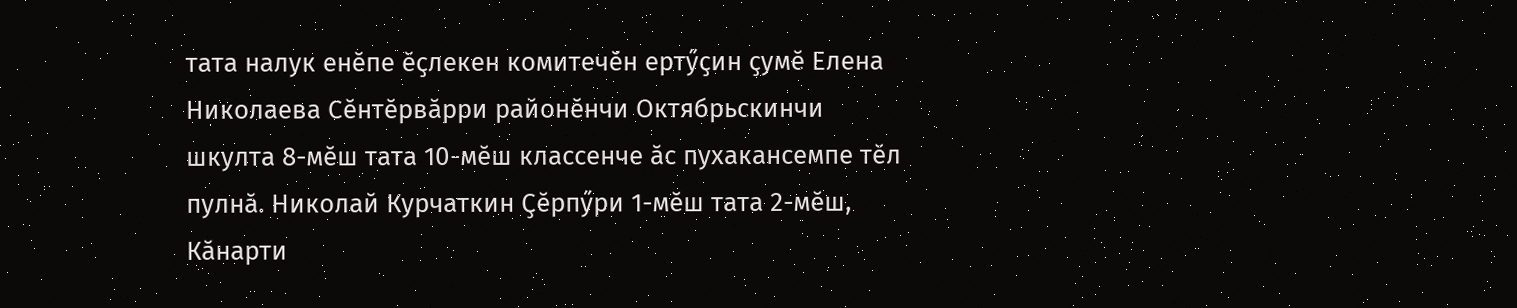тата налук енӗпе ӗҫлекен комитечӗн ертӳҫин ҫумӗ Елена Николаева Сӗнтӗрвӑрри районӗнчи Октябрьскинчи шкулта 8-мӗш тата 10-мӗш классенче ӑс пухакансемпе тӗл пулнӑ. Николай Курчаткин Ҫӗрпӳри 1-мӗш тата 2-мӗш, Кӑнарти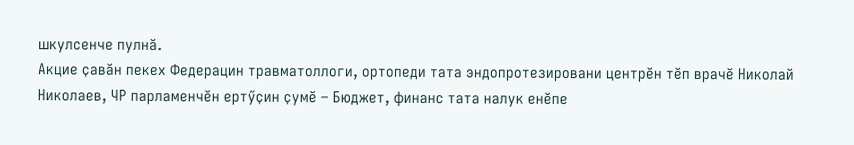шкулсенче пулнӑ.
Акцие ҫавӑн пекех Федерацин травматоллоги, ортопеди тата эндопротезировани центрӗн тӗп врачӗ Николай Николаев, ЧР парламенчӗн ертӳҫин ҫумӗ – Бюджет, финанс тата налук енӗпе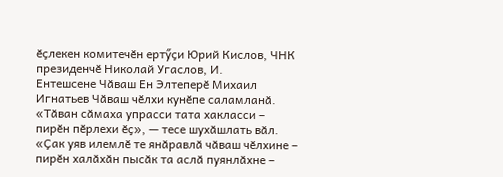ӗҫлекен комитечӗн ертӳҫи Юрий Кислов, ЧНК президенчӗ Николай Угаслов, И.
Ентешсене Чӑваш Ен Элтеперӗ Михаил Игнатьев Чӑваш чӗлхи кунӗпе саламланӑ. «Тӑван сӑмаха упрасси тата хакласси – пирӗн пӗрлехи ӗҫ», — тесе шухӑшлать вӑл.
«Ҫак уяв илемлӗ те янӑравлӑ чӑваш чӗлхине – пирӗн халӑхӑн пысӑк та аслӑ пуянлӑхне –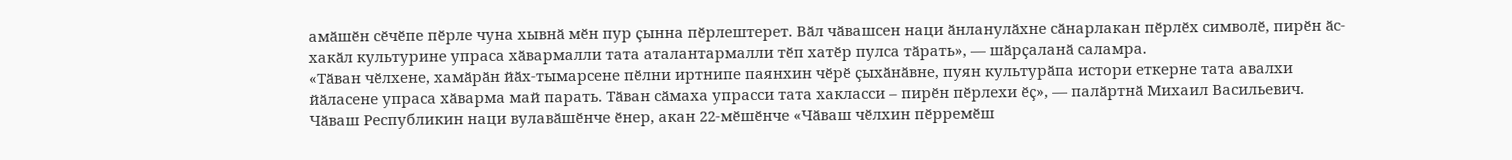амӑшӗн сӗчӗпе пӗрле чуна хывнӑ мӗн пур ҫынна пӗрлештерет. Вӑл чӑвашсен наци ӑнланулӑхне сӑнарлакан пӗрлӗх символӗ, пирӗн ӑс-хакӑл культурине упраса хӑвармалли тата аталантармалли тӗп хатӗр пулса тӑрать», — шӑрҫаланӑ саламра.
«Тӑван чӗлхене, хамӑрӑн йӑх-тымарсене пӗлни иртнипе паянхин чӗрӗ ҫыхӑнӑвне, пуян культурӑпа истори еткерне тата авалхи йӑласене упраса хӑварма май парать. Тӑван сӑмаха упрасси тата хакласси – пирӗн пӗрлехи ӗҫ», — палӑртнӑ Михаил Васильевич.
Чӑваш Республикин наци вулавӑшӗнче ӗнер, акан 22-мӗшӗнче «Чӑваш чӗлхин пӗрремӗш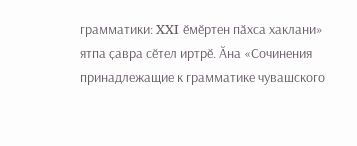грамматики: XXI ӗмӗртен пӑхса хаклани» ятпа ҫавра сӗтел иртрӗ. Ӑна «Сочинения принадлежащие к грамматике чувашского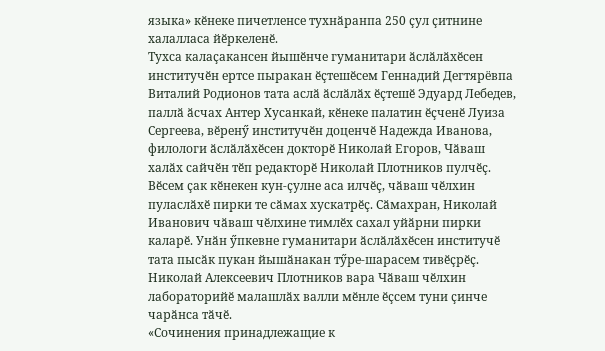языка» кӗнеке пичетленсе тухнӑранпа 250 ҫул ҫитнине халалласа йӗркеленӗ.
Тухса калаҫакансен йышӗнче гуманитари ӑслӑлӑхӗсен институчӗн ертсе пыракан ӗҫтешӗсем Геннадий Дегтярёвпа Виталий Родионов тата аслӑ ӑслӑлӑх ӗҫтешӗ Эдуард Лебедев, паллӑ ӑсчах Антер Хусанкай, кӗнеке палатин ӗҫченӗ Луиза Сергеева, вӗренӳ институчӗн доценчӗ Надежда Иванова, филологи ӑслӑлӑхӗсен докторӗ Николай Егоров, Чӑваш халӑх сайчӗн тӗп редакторӗ Николай Плотников пулчӗҫ. Вӗсем ҫак кӗнекен кун-ҫулне аса илчӗҫ, чӑваш чӗлхин пуласлӑхӗ пирки те сӑмах хускатрӗҫ. Сӑмахран, Николай Иванович чӑваш чӗлхине тимлӗх сахал уйӑрни пирки каларӗ. Унӑн ӳпкевне гуманитари ӑслӑлӑхӗсен институчӗ тата пысӑк пукан йышӑнакан тӳре-шарасем тивӗҫрӗҫ. Николай Алексеевич Плотников вара Чӑваш чӗлхин лабораторийӗ малашлӑх валли мӗнле ӗҫсем туни ҫинче чарӑнса тӑчӗ.
«Сочинения принадлежащие к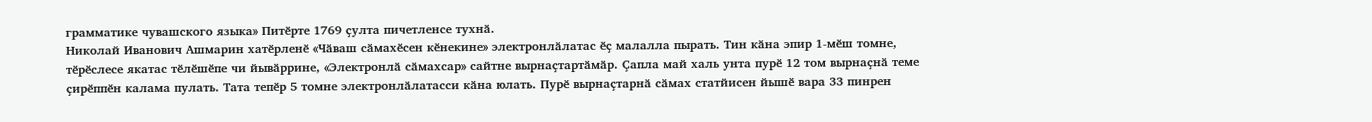грамматике чувашского языка» Питӗрте 1769 ҫулта пичетленсе тухнӑ.
Николай Иванович Ашмарин хатӗрленӗ «Чӑваш сӑмахӗсен кӗнекине» электронлӑлатас ӗҫ малалла пырать. Тин кӑна эпир 1-мӗш томне, тӗрӗслесе якатас тӗлӗшӗпе чи йывӑррине, «Электронлӑ сӑмахсар» сайтне вырнаҫтартӑмӑр. Ҫапла май халь унта пурӗ 12 том вырнаҫнӑ теме ҫирӗппӗн калама пулать. Тата тепӗр 5 томне электронлӑлатасси кӑна юлать. Пурӗ вырнаҫтарнӑ сӑмах статйисен йышӗ вара 33 пинрен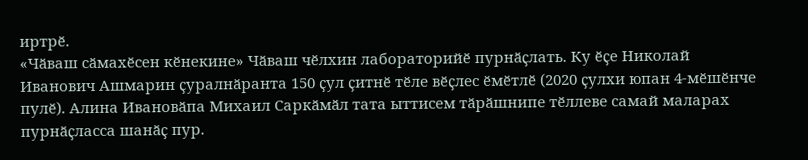иртрӗ.
«Чӑваш сӑмахӗсен кӗнекине» Чӑваш чӗлхин лабораторийӗ пурнӑҫлать. Ку ӗҫе Николай Иванович Ашмарин ҫуралнӑранта 150 ҫул ҫитнӗ тӗле вӗҫлес ӗмӗтлӗ (2020 ҫулхи юпан 4-мӗшӗнче пулӗ). Алина Ивановӑпа Михаил Саркӑмӑл тата ыттисем тӑрӑшнипе тӗллеве самай маларах пурнӑҫласса шанӑҫ пур.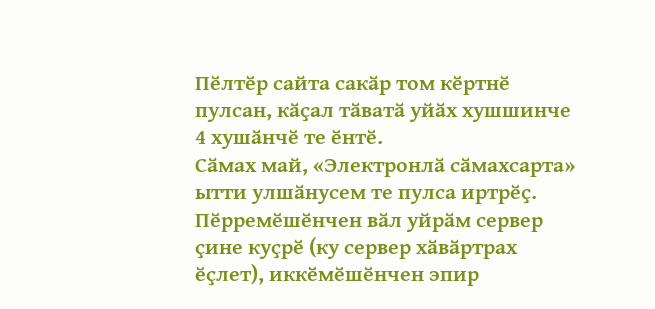Пӗлтӗр сайта сакӑр том кӗртнӗ пулсан, кӑҫал тӑватӑ уйӑх хушшинче 4 хушӑнчӗ те ӗнтӗ.
Сӑмах май, «Электронлӑ сӑмахсарта» ытти улшӑнусем те пулса иртрӗҫ. Пӗрремӗшӗнчен вӑл уйрӑм сервер ҫине куҫрӗ (ку сервер хӑвӑртрах ӗҫлет), иккӗмӗшӗнчен эпир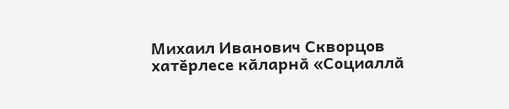Михаил Иванович Скворцов хатӗрлесе кӑларнӑ «Социаллӑ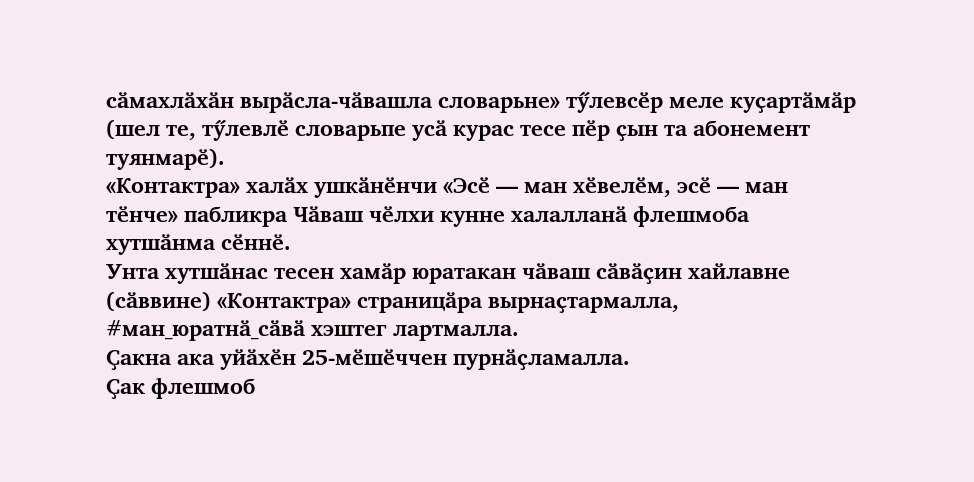сӑмахлӑхӑн вырӑсла-чӑвашла словарьне» тӳлевсӗр меле куҫартӑмӑр (шел те, тӳлевлӗ словарьпе усӑ курас тесе пӗр ҫын та абонемент туянмарӗ).
«Контактра» халӑх ушкӑнӗнчи «Эсӗ — ман хӗвелӗм, эсӗ — ман тӗнче» пабликра Чӑваш чӗлхи кунне халалланӑ флешмоба хутшӑнма сӗннӗ.
Унта хутшӑнас тесен хамӑр юратакан чӑваш сӑвӑҫин хайлавне (сӑввине) «Контактра» страницӑра вырнаҫтармалла, #ман_юратнӑ_сӑвӑ хэштег лартмалла.
Ҫакна ака уйӑхӗн 25-мӗшӗччен пурнӑҫламалла.
Ҫак флешмоб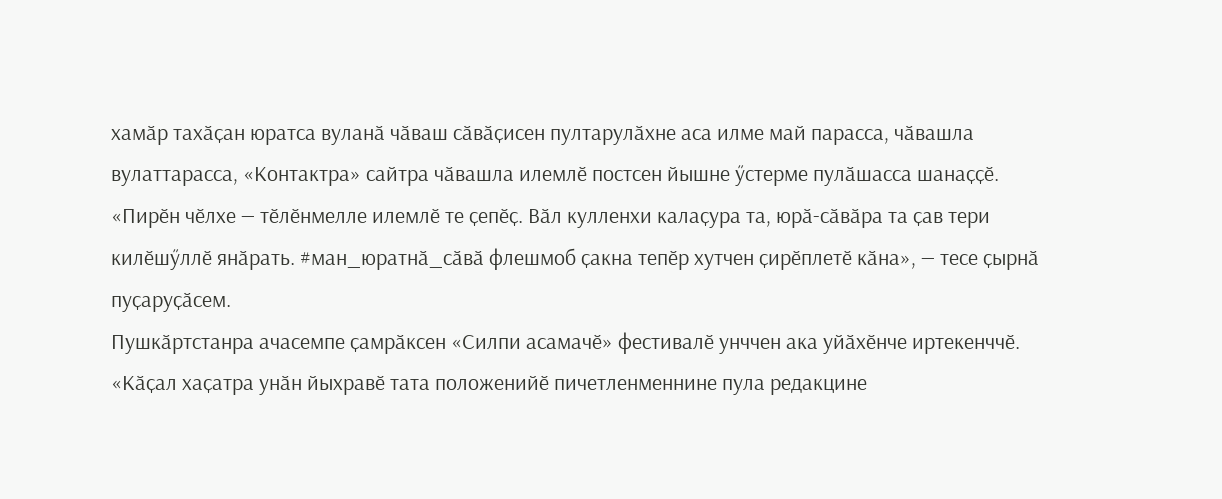хамӑр тахӑҫан юратса вуланӑ чӑваш сӑвӑҫисен пултарулӑхне аса илме май парасса, чӑвашла вулаттарасса, «Контактра» сайтра чӑвашла илемлӗ постсен йышне ӳстерме пулӑшасса шанаҫҫӗ.
«Пирӗн чӗлхе — тӗлӗнмелле илемлӗ те ҫепӗҫ. Вӑл кулленхи калаҫура та, юрӑ-сӑвӑра та ҫав тери килӗшӳллӗ янӑрать. #ман_юратнӑ_сӑвӑ флешмоб ҫакна тепӗр хутчен ҫирӗплетӗ кӑна», — тесе ҫырнӑ пуҫаруҫӑсем.
Пушкӑртстанра ачасемпе ҫамрӑксен «Силпи асамачӗ» фестивалӗ унччен ака уйӑхӗнче иртекенччӗ.
«Кӑҫал хаҫатра унӑн йыхравӗ тата положенийӗ пичетленменнине пула редакцине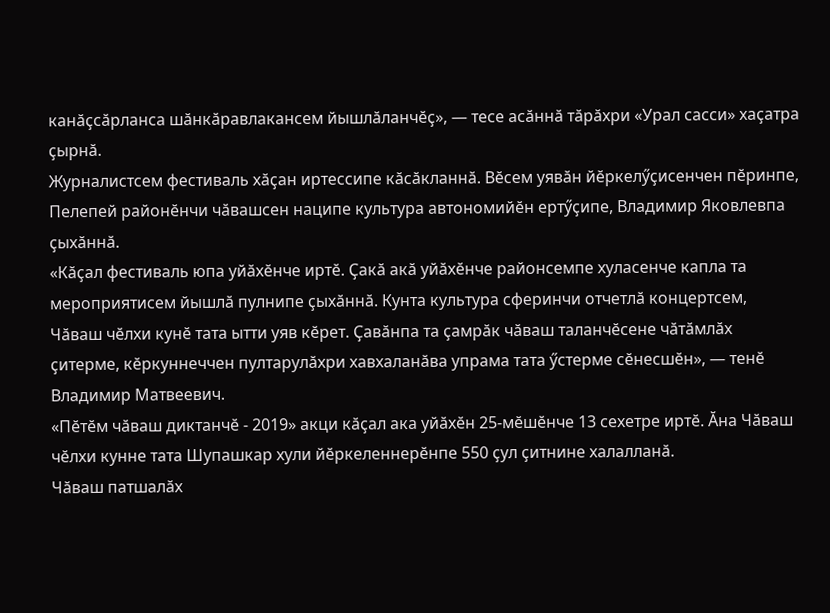канӑҫсӑрланса шӑнкӑравлакансем йышлӑланчӗҫ», — тесе асӑннӑ тӑрӑхри «Урал сасси» хаҫатра ҫырнӑ.
Журналистсем фестиваль хӑҫан иртессипе кӑсӑкланнӑ. Вӗсем уявӑн йӗркелӳҫисенчен пӗринпе, Пелепей районӗнчи чӑвашсен наципе культура автономийӗн ертӳҫипе, Владимир Яковлевпа ҫыхӑннӑ.
«Кӑҫал фестиваль юпа уйӑхӗнче иртӗ. Ҫакӑ акӑ уйӑхӗнче районсемпе хуласенче капла та мероприятисем йышлӑ пулнипе ҫыхӑннӑ. Кунта культура сферинчи отчетлӑ концертсем, Чӑваш чӗлхи кунӗ тата ытти уяв кӗрет. Ҫавӑнпа та ҫамрӑк чӑваш таланчӗсене чӑтӑмлӑх ҫитерме, кӗркуннеччен пултарулӑхри хавхаланӑва упрама тата ӳстерме сӗнесшӗн», — тенӗ Владимир Матвеевич.
«Пӗтӗм чӑваш диктанчӗ - 2019» акци кӑҫал ака уйӑхӗн 25-мӗшӗнче 13 сехетре иртӗ. Ӑна Чӑваш чӗлхи кунне тата Шупашкар хули йӗркеленнерӗнпе 550 ҫул ҫитнине халалланӑ.
Чӑваш патшалӑх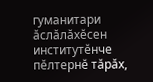гуманитари ӑслӑлӑхӗсен институтӗнче пӗлтернӗ тӑрӑх,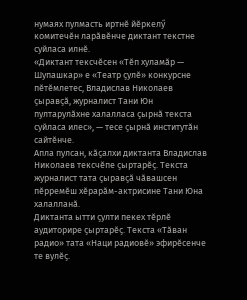нумаях пулмасть иртнӗ йӗркелӳ комитечӗн ларӑвӗнче диктант текстне суйласа илнӗ.
«Диктант тексчӗсен «Тӗп хуламӑр — Шупашкар» е «Театр ҫулӗ» конкурсне пӗтӗмлетес, Владислав Николаев ҫыравҫӑ, журналист Тани Юн пултарулӑхне халалласа ҫырнӑ текста суйласа илес», — тесе ҫырнӑ институтӑн сайтӗнче.
Апла пулсан, кӑҫалхи диктанта Владислав Николаев тексчӗпе ҫыртарӗҫ. Текста журналист тата ҫыравҫӑ чӑвашсен пӗрремӗш хӗрарӑм-актрисине Тани Юна халалланӑ.
Диктанта ытти ҫулти пекех тӗрлӗ аудиторире ҫыртарӗҫ. Текста «Тӑван радио» тата «Наци радиовӗ» эфирӗсенче те вулӗҫ.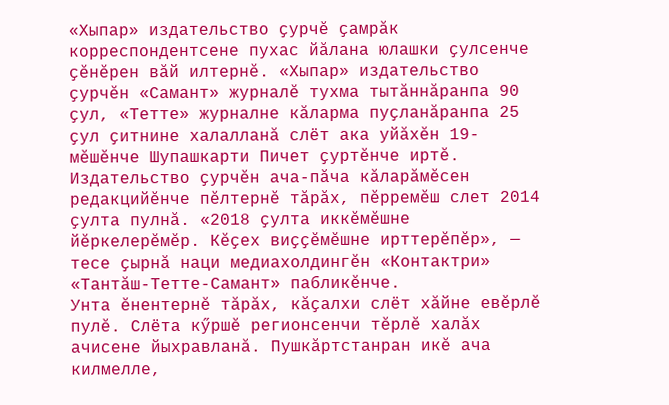«Хыпар» издательство ҫурчӗ ҫамрӑк корреспондентсене пухас йӑлана юлашки ҫулсенче ҫӗнӗрен вӑй илтернӗ. «Хыпар» издательство ҫурчӗн «Самант» журналӗ тухма тытӑннӑранпа 90 ҫул, «Тетте» журналне кӑларма пуҫланӑранпа 25 ҫул ҫитнине халалланӑ слёт ака уйӑхӗн 19-мӗшӗнче Шупашкарти Пичет ҫуртӗнче иртӗ.
Издательство ҫурчӗн ача-пӑча кӑларӑмӗсен редакцийӗнче пӗлтернӗ тӑрӑх, пӗрремӗш слет 2014 ҫулта пулнӑ. «2018 ҫулта иккӗмӗшне йӗркелерӗмӗр. Кӗҫех виҫҫӗмӗшне ирттерӗпӗр», — тесе ҫырнӑ наци медиахолдингӗн «Контактри» «Тантӑш-Тетте-Самант» пабликӗнче.
Унта ӗнентернӗ тӑрӑх, кӑҫалхи слёт хӑйне евӗрлӗ пулӗ. Слёта кӳршӗ регионсенчи тӗрлӗ халӑх ачисене йыхравланӑ. Пушкӑртстанран икӗ ача килмелле,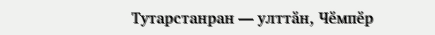Тутарстанран — улттӑн, Чӗмпӗр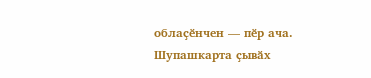облаҫӗнчен — пӗр ача.
Шупашкарта ҫывӑх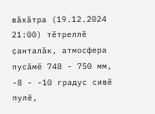вӑхӑтра (19.12.2024 21:00) тӗтреллӗ ҫанталӑк, атмосфера пусӑмӗ 748 - 750 мм, -8 - -10 градус сивӗ пулӗ,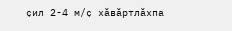ҫил 2-4 м/ҫ хӑвӑртлӑхпа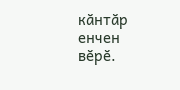кӑнтӑр енчен вӗрӗ.